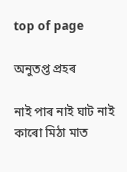top of page

অনুতপ্ত প্ৰহৰ

নাই পাৰ নাই ঘাট নাই কাৰো মিঠা মাত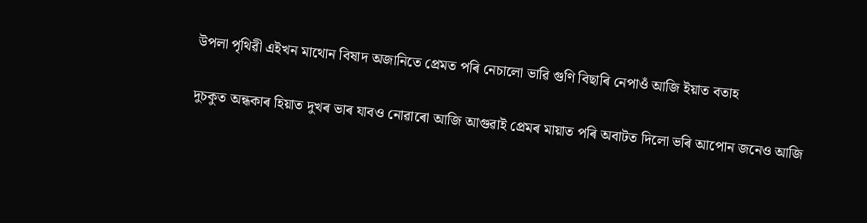উপলা পৃথিৱী এইখন মাথোন বিষাদ অজানিতে প্ৰেমত পৰি নেচালো ভাৱি গুণি বিছাৰি নেপাওঁ আজি ইয়াত বতাহ

দুচকুত অন্ধকাৰ হিয়াত দুখৰ ভাৰ যাবও নোৱাৰো আজি আগুৱাই প্ৰেমৰ মায়াত পৰি অবাটত দিলো ভৰি আপোন জনেও আজি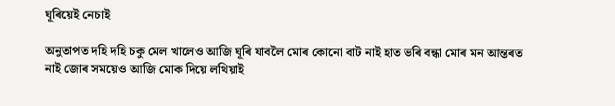ঘূৰিয়েই নেচাই

অনুতাপত দহি দহি চকু মেল খালেও আজি ঘূৰি যাবলৈ মোৰ কোনো বাট নাই হাত ভৰি বন্ধা মোৰ মন আন্তৰত নাই জোৰ সময়েও আজি মোক দিয়ে লথিয়াই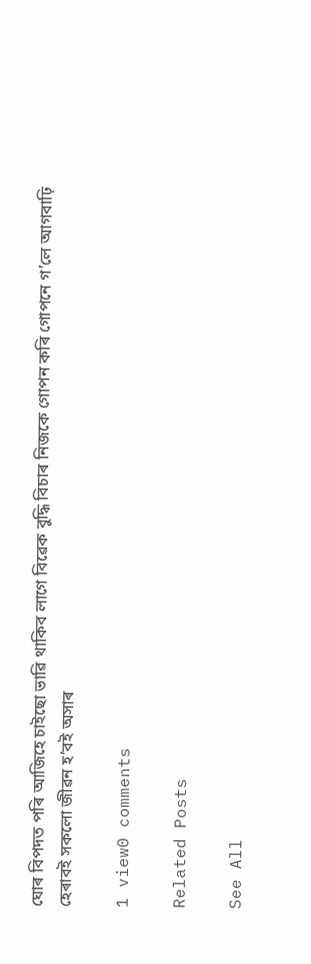ঘোৰ বিপদত পৰি আজিহে চাইছো ভাৱি থাকিব লাগে বিৱেক বুদ্ধি বিচাৰ নিজকে গোপন কৰি গোপনে গ’লে আগবাঢ়ি হেৰাবই সকলো জীৱন হ’বই অসাৰ

1 view0 comments

Related Posts

See All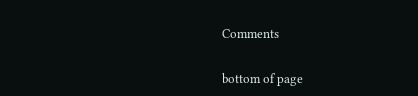Comments


bottom of page